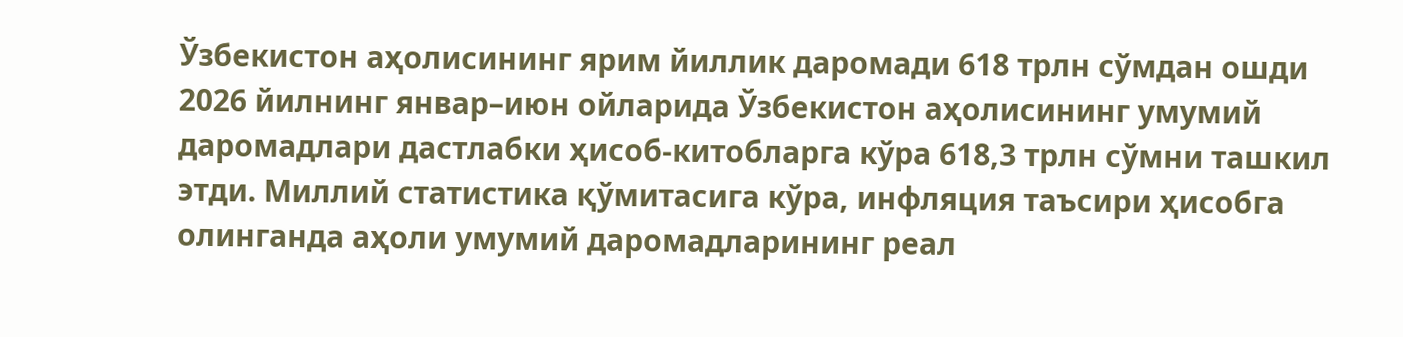Ўзбекистон аҳолисининг ярим йиллик даромади 618 трлн сўмдан ошди
2026 йилнинг январ–июн ойларида Ўзбекистон аҳолисининг умумий даромадлари дастлабки ҳисоб-китобларга кўра 618,3 трлн сўмни ташкил этди. Миллий статистика қўмитасига кўра, инфляция таъсири ҳисобга олинганда аҳоли умумий даромадларининг реал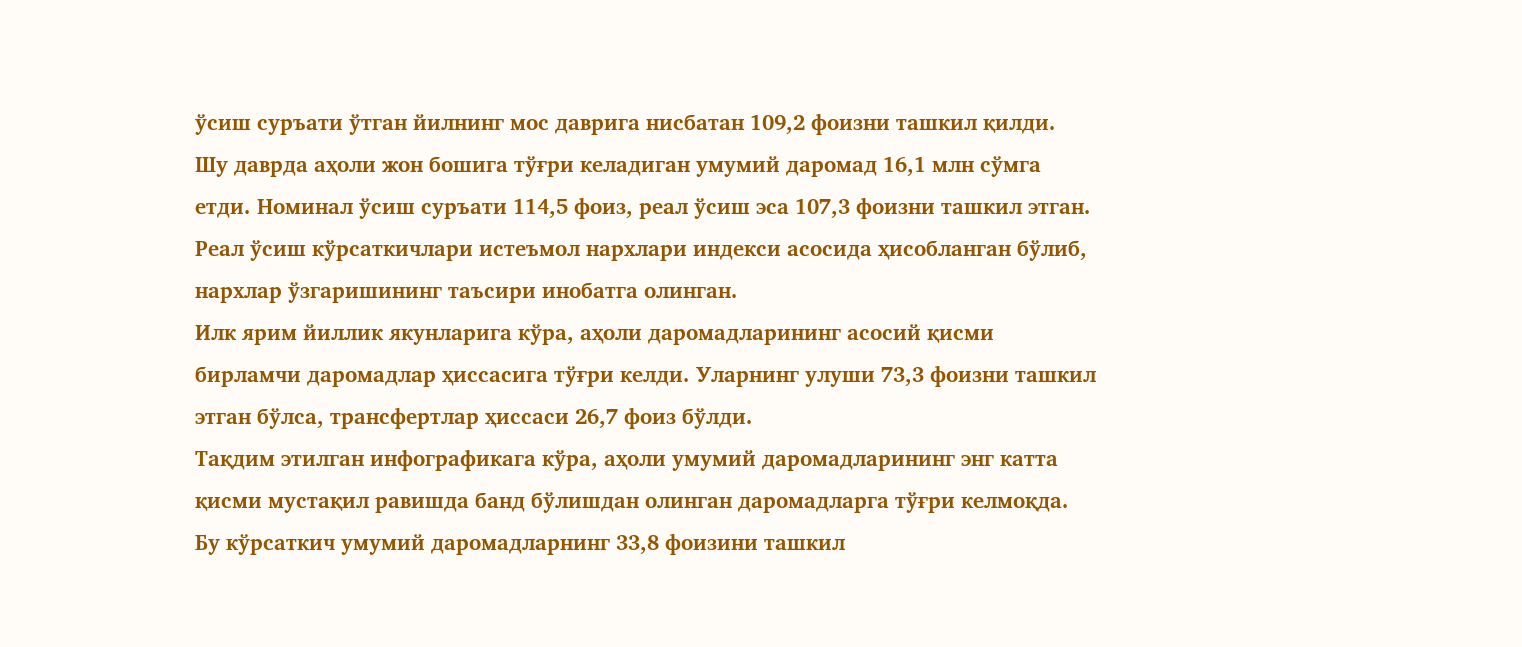ўсиш суръати ўтган йилнинг мос даврига нисбатан 109,2 фоизни ташкил қилди.
Шу даврда аҳоли жон бошига тўғри келадиган умумий даромад 16,1 млн сўмга етди. Номинал ўсиш суръати 114,5 фоиз, реал ўсиш эса 107,3 фоизни ташкил этган. Реал ўсиш кўрсаткичлари истеъмол нархлари индекси асосида ҳисобланган бўлиб, нархлар ўзгаришининг таъсири инобатга олинган.
Илк ярим йиллик якунларига кўра, аҳоли даромадларининг асосий қисми бирламчи даромадлар ҳиссасига тўғри келди. Уларнинг улуши 73,3 фоизни ташкил этган бўлса, трансфертлар ҳиссаси 26,7 фоиз бўлди.
Тақдим этилган инфографикага кўра, аҳоли умумий даромадларининг энг катта қисми мустақил равишда банд бўлишдан олинган даромадларга тўғри келмоқда. Бу кўрсаткич умумий даромадларнинг 33,8 фоизини ташкил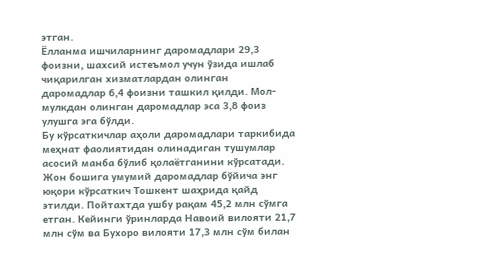этган.
Ёлланма ишчиларнинг даромадлари 29,3 фоизни, шахсий истеъмол учун ўзида ишлаб чиқарилган хизматлардан олинган даромадлар 6,4 фоизни ташкил қилди. Мол-мулкдан олинган даромадлар эса 3,8 фоиз улушга эга бўлди.
Бу кўрсаткичлар аҳоли даромадлари таркибида меҳнат фаолиятидан олинадиган тушумлар асосий манба бўлиб қолаётганини кўрсатади.
Жон бошига умумий даромадлар бўйича энг юқори кўрсаткич Тошкент шаҳрида қайд этилди. Пойтахтда ушбу рақам 45,2 млн сўмга етган. Кейинги ўринларда Навоий вилояти 21,7 млн сўм ва Бухоро вилояти 17,3 млн сўм билан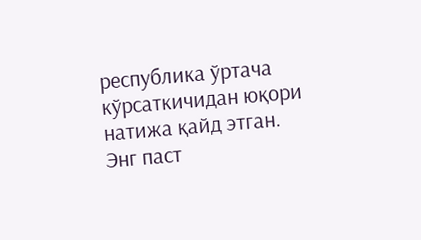республика ўртача кўрсаткичидан юқори натижа қайд этган.
Энг паст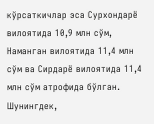кўрсаткичлар эса Сурхондарё вилоятида 10,9 млн сўм, Наманган вилоятида 11,4 млн сўм ва Сирдарё вилоятида 11,4 млн сўм атрофида бўлган. Шунингдек,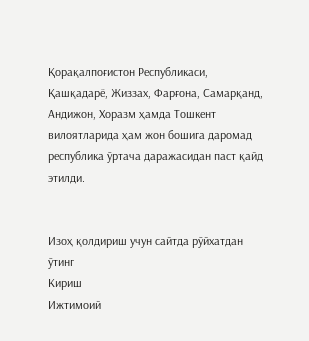Қорақалпоғистон Республикаси, Қашқадарё, Жиззах, Фарғона, Самарқанд, Андижон, Хоразм ҳамда Тошкент вилоятларида ҳам жон бошига даромад республика ўртача даражасидан паст қайд этилди.


Изоҳ қолдириш учун сайтда рўйхатдан ўтинг
Кириш
Ижтимоий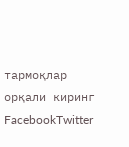тармоқлар орқали киринг
FacebookTwitter